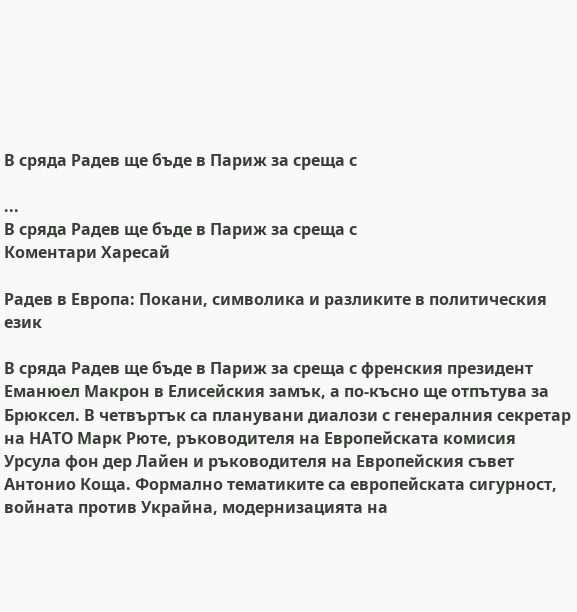В сряда Радев ще бъде в Париж за среща с

...
В сряда Радев ще бъде в Париж за среща с
Коментари Харесай

Радев в Европа: Покани, символика и разликите в политическия език

В сряда Радев ще бъде в Париж за среща с френския президент Еманюел Макрон в Елисейския замък, а по-късно ще отпътува за Брюксел. В четвъртък са планувани диалози с генералния секретар на НАТО Марк Рюте, ръководителя на Европейската комисия Урсула фон дер Лайен и ръководителя на Европейския съвет Антонио Коща. Формално тематиките са европейската сигурност, войната против Украйна, модернизацията на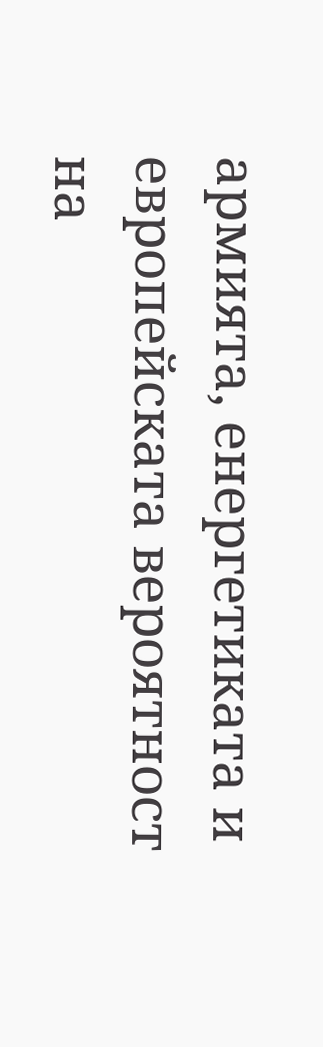армията, енергетиката и европейската вероятност на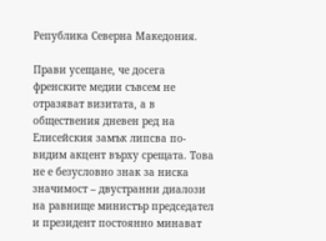Република Северна Македония.

Прави усещане, че досега френските медии съвсем не отразяват визитата, а в обществения дневен ред на Елисейския замък липсва по-видим акцент върху срещата. Това не е безусловно знак за ниска значимост – двустранни диалози на равнище министър председател и президент постоянно минават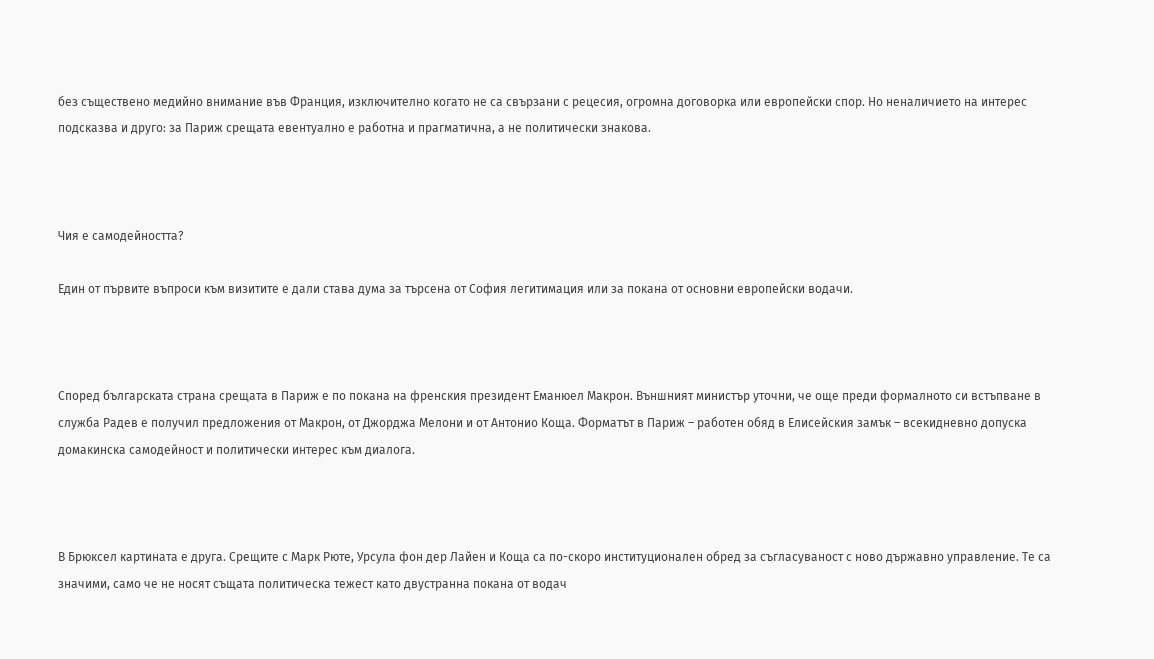без съществено медийно внимание във Франция, изключително когато не са свързани с рецесия, огромна договорка или европейски спор. Но неналичието на интерес подсказва и друго: за Париж срещата евентуално е работна и прагматична, а не политически знакова.



Чия е самодейността?

Един от първите въпроси към визитите е дали става дума за търсена от София легитимация или за покана от основни европейски водачи.



Според българската страна срещата в Париж е по покана на френския президент Еманюел Макрон. Външният министър уточни, че още преди формалното си встъпване в служба Радев е получил предложения от Макрон, от Джорджа Мелони и от Антонио Коща. Форматът в Париж – работен обяд в Елисейския замък – всекидневно допуска домакинска самодейност и политически интерес към диалога.



В Брюксел картината е друга. Срещите с Марк Рюте, Урсула фон дер Лайен и Коща са по-скоро институционален обред за съгласуваност с ново държавно управление. Те са значими, само че не носят същата политическа тежест като двустранна покана от водач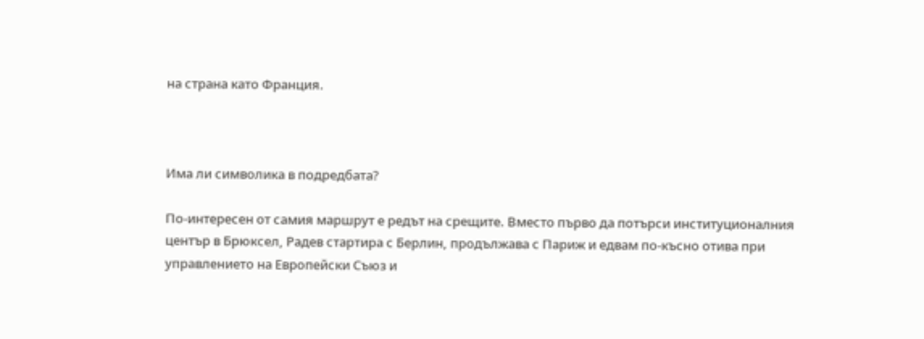на страна като Франция.



Има ли символика в подредбата?

По-интересен от самия маршрут е редът на срещите. Вместо първо да потърси институционалния център в Брюксел, Радев стартира с Берлин, продължава с Париж и едвам по-късно отива при управлението на Европейски Съюз и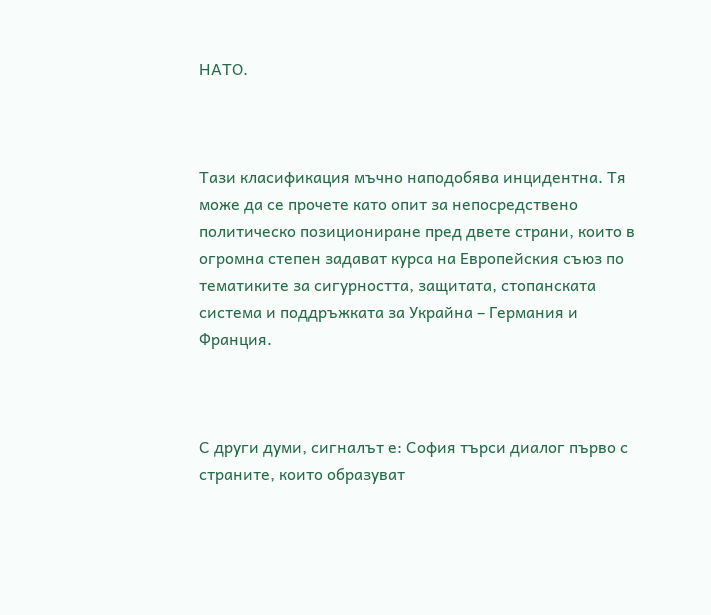НАТО.



Тази класификация мъчно наподобява инцидентна. Тя може да се прочете като опит за непосредствено политическо позициониране пред двете страни, които в огромна степен задават курса на Европейския съюз по тематиките за сигурността, защитата, стопанската система и поддръжката за Украйна – Германия и Франция.



С други думи, сигналът е: София търси диалог първо с страните, които образуват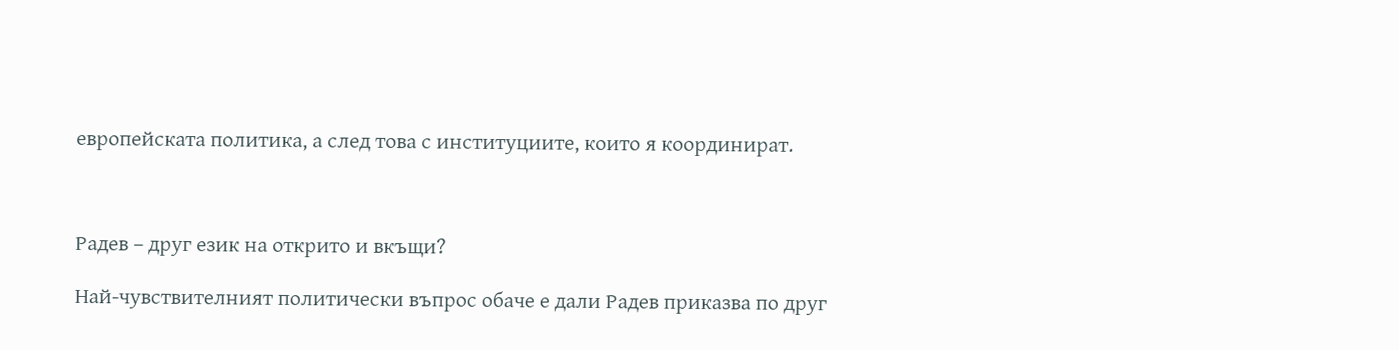европейската политика, а след това с институциите, които я координират.



Радев – друг език на открито и вкъщи?

Най-чувствителният политически въпрос обаче е дали Радев приказва по друг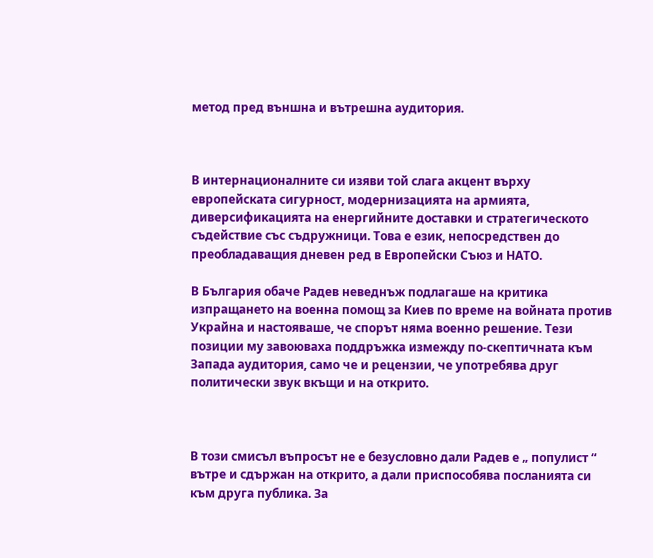метод пред външна и вътрешна аудитория.



В интернационалните си изяви той слага акцент върху европейската сигурност, модернизацията на армията, диверсификацията на енергийните доставки и стратегическото съдействие със съдружници. Това е език, непосредствен до преобладаващия дневен ред в Европейски Съюз и НАТО.

В България обаче Радев неведнъж подлагаше на критика изпращането на военна помощ за Киев по време на войната против Украйна и настояваше, че спорът няма военно решение. Тези позиции му завоюваха поддръжка измежду по-скептичната към Запада аудитория, само че и рецензии, че употребява друг политически звук вкъщи и на открито.



В този смисъл въпросът не е безусловно дали Радев е „ популист “ вътре и сдържан на открито, а дали приспособява посланията си към друга публика. За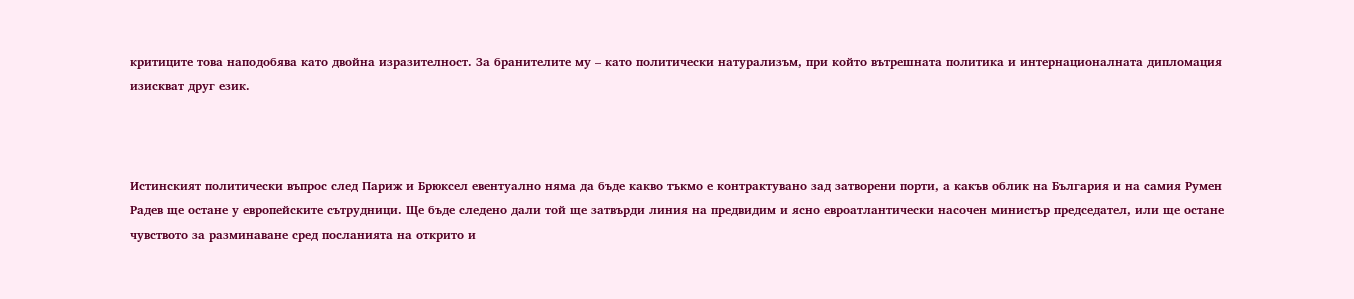критиците това наподобява като двойна изразителност. За бранителите му – като политически натурализъм, при който вътрешната политика и интернационалната дипломация изискват друг език.



Истинският политически въпрос след Париж и Брюксел евентуално няма да бъде какво тъкмо е контрактувано зад затворени порти, а какъв облик на България и на самия Румен Радев ще остане у европейските сътрудници. Ще бъде следено дали той ще затвърди линия на предвидим и ясно евроатлантически насочен министър председател, или ще остане чувството за разминаване сред посланията на открито и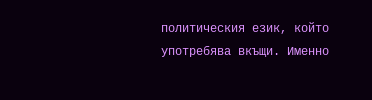политическия език, който употребява вкъщи. Именно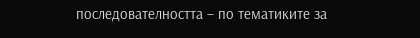последователността – по тематиките за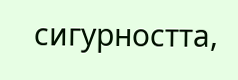сигурността,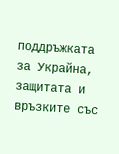поддръжката за Украйна, защитата и връзките със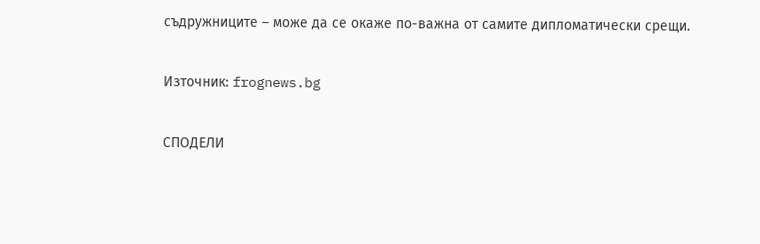съдружниците – може да се окаже по-важна от самите дипломатически срещи.


Източник: frognews.bg


СПОДЕЛИ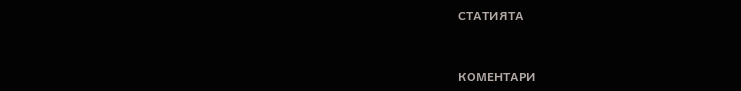СТАТИЯТА


КОМЕНТАРИ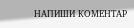НАПИШИ КОМЕНТАР